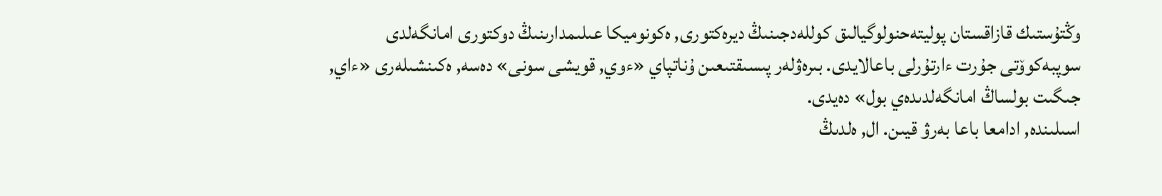وڭتۇستىك قازاقستان پوليتەحنولوگيالىق كوللەدجىنىڭ ديرەكتورى, ەكونوميكا عىلىمدارىنىڭ دوكتورى امانگەلدى سوپبەكوۆتى جۇرت ءارتۇرلى باعالايدى. بىرەۋلەر پىسىقتىعىن ۇناتپاي «ءوي, قويشى سونى» دەسە, ەكىنشىلەرى «ءاي, جىگىت بولساڭ امانگەلدىدەي بول» دەيدى.
اسىلىندە, ادامعا باعا بەرۋ قيىن. ال, ەلدىڭ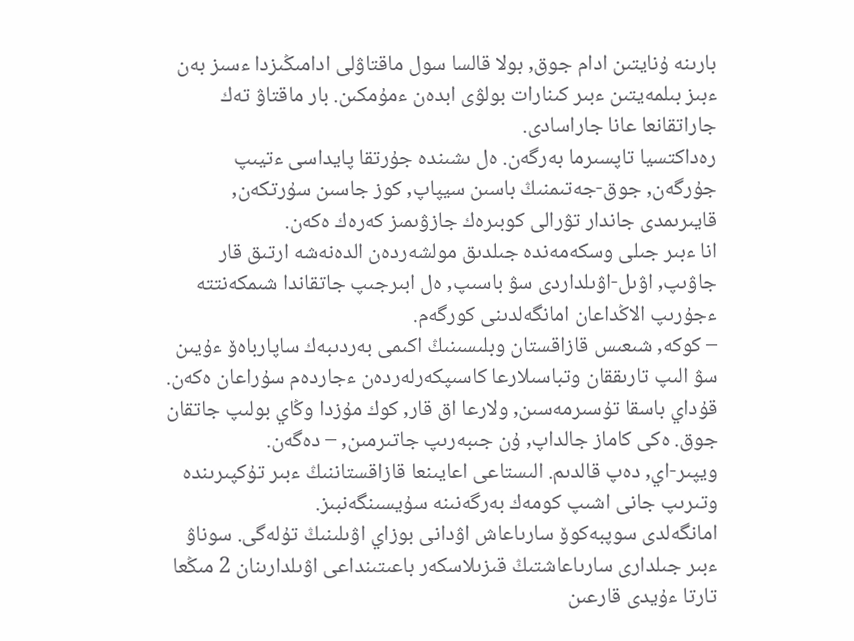بارىنە ۇنايتىن ادام جوق, بولا قالسا سول ماقتاۋلى ادامىڭىزدا ءسىز بەن ءبىز بىلمەيتىن ءبىر كىنارات بولۋى ابدەن ءمۇمكىن. بار ماقتاۋ تەك جاراتقانعا عانا جاراسادى.
رەداكتسيا تاپسىرما بەرگەن. ەل ىشىندە جۇرتقا پايداسى ءتيىپ جۇرگەن, جوق-جەتىمنىڭ باسىن سيپاپ, كوز جاسىن سۇرتكەن, قايىرىمدى جاندار تۋرالى كوبىرەك جازۋىمىز كەرەك ەكەن.
انا ءبىر جىلى وسكەمەندە جىلدىق مولشەردەن الدەنەشە ارتىق قار جاۋىپ, اۋىل-اۋىلداردى سۋ باسىپ, ەل ابىرجىپ جاتقاندا شىمكەنتتە ءجۇرىپ الاڭداعان امانگەلدىنى كورگەم.
– كوكە, شىعىس قازاقستان وبلىسىنىڭ اكىمى بەردىبەك ساپارباەۆ ءۇيىن سۋ الىپ تارىققان وتباسىلارعا كاسىپكەرلەردەن ءجاردەم سۇراعان ەكەن. قۇداي باسقا تۇسىرمەسىن, ولارعا اق قار, كوك مۇزدا وڭاي بولىپ جاتقان جوق. ەكى كاماز جالداپ, ۇن جىبەرىپ جاتىرمىن, – دەگەن.
ويپىر-اي, دەپ قالدىم. الىستاعى اعايىنعا قازاقستاننىڭ ءبىر تۇكپىرىندە وتىرىپ جانى اشىپ كومەك بەرگەنىنە سۇيسىنگەنبىز.
امانگەلدى سوپبەكوۆ سارىاعاش اۋدانى بوزاي اۋىلىنىڭ تۇلەگى. سوناۋ ءبىر جىلدارى سارىاعاشتىڭ قىزىلاسكەر باعىتىنداعى اۋىلدارىنان 2 مىڭعا تارتا ءۇيدى قارعىن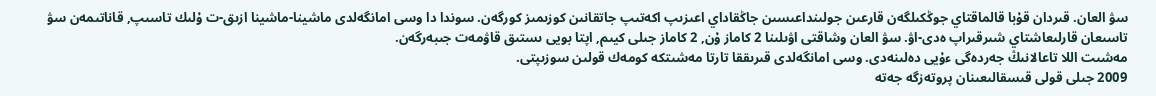سۋ العان. قىردان قۇبا قالماقتاي جوڭكىلگەن قارعىن جولىنداعىسىن جاڭقاداي اعىزىپ اكەتىپ جاتقانىن كوزىمىز كورگەن. سوندا دا وسى امانگەلدى ماشينا-ماشينا ازىق-ت ۇلىك تاسىپ, قاناتىمەن سۋ تاسىعان قارلىعاشتاي شىرقىراپ ەدى-اۋ. سۋ العان وشاقتى اۋىلىنا 2 كاماز ۇن, 2 كاماز جىلى كيىم, اپتا بويى ىستىق قاۋمەت جىبەرگەن.
مەشىت اللا تاعالانىڭ جەردەگى ءۇيى دەلىنەدى. وسى امانگەلدى قىرىققا تارتا مەشىتكە كومەك قولىن سوزىپتى.
2009 جىلى قولى قىسقالىعىنان پروتەزگە جەتە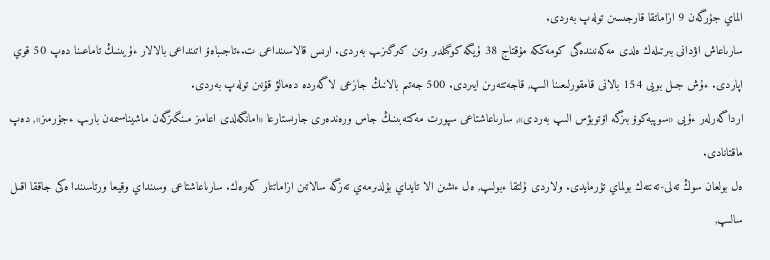الماي جۇرگەن 9 ازاماتقا قارجىسىن تولەپ بەردى.
سارىاعاش اۋدانى بىرتىلەك ەلدى مەكەنىندەگى كومەككە مۇقتاج 38 ۇيگە كوگىلدىر وتىن كىرگىزىپ بەردى. ارىس قالاسىنداعى ت.ءتاجىباەۆ اتىنداعى بالالار ءۇيىنىڭ تاماعىنا دەپ 50 قوي اپاردى. ءۇش جىل بويى 154 بالانى قامقورلىعىنا الىپ, قاجەتتەرىن ايىردى. 500 جەتىم بالانىڭ جازعى لاگەردە دەمالۋ قۇنىن تولەپ بەردى.
ارداگەرلەر ءۇيى «سوپبەكوۆ بىزگە اۆتوبۋس الىپ بەردى», سارىاعاشتاعى سپورت مەكتەبىنىڭ جاس ورەندەرى جارىستارعا «امانگەلدى اعامىز مىنگىزگەن ماشيناسىمەن بارىپ ءجۇرمىز», دەپ ماقتانادى.
ەل بولعان سوڭ تەلى-تەنتەك بولماي تۇرمايدى. ولاردى ۇلتقا ءبولىپ, ەل ءىشىن الا تايداي بۇلدىرمەي تەزگە سالاتىن ازاماتتار كەرەك. سارىاعاشتاعى وسىنداي وقيعا ورتاسىندا ەكى جاققا اقىل سالىپ,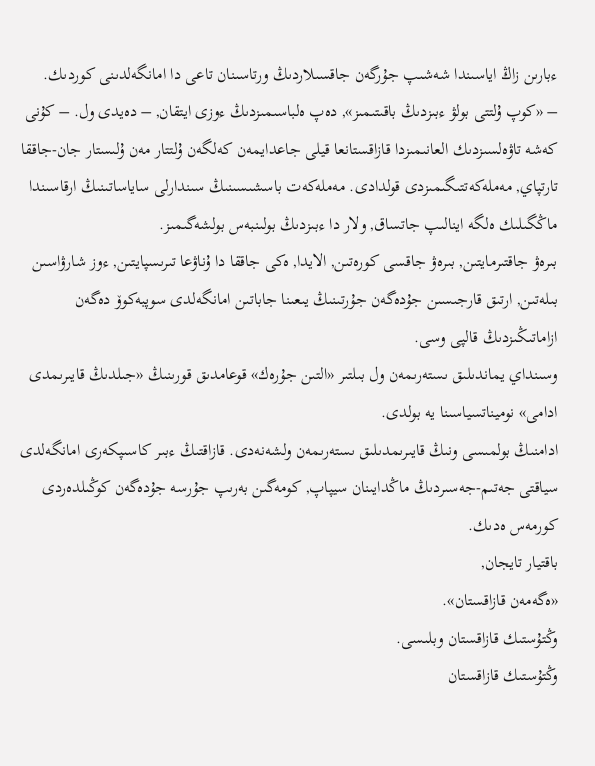ءبارىن زاڭ اياسىندا شەشىپ جۇرگەن جاقسىلاردىڭ ورتاسىنان تاعى دا امانگەلدىنى كوردىك.
– «كوپ ۇلتتى بولۋ ءبىزدىڭ باقىتىمىز», دەپ ەلباسىمىزدىڭ ءوزى ايتقان, – دەيدى ول. – كۇنى كەشە تاۋەلسىزدىك العانىمىزدا قازاقستانعا قيلى جاعدايمەن كەلگەن ۇلتتار مەن ۇلىستار جان-جاققا تارتپاي, مەملەكەتتىگىمىزدى قولدادى. مەملەكەت باسشىسىنىڭ سىندارلى ساياساتىنىڭ ارقاسىندا ماڭگىلىك ەلگە اينالىپ جاتساق, ولار دا ءبىزدىڭ بولىنبەس بولشەگىمىز.
بىرەۋ جاقتىرمايتىن, بىرەۋ جاقسى كورەتىن, الايدا, ەكى جاققا دا ۇناۋعا تىرىسپايتىن, ءوز شارۋاسىن بىلەتىن, ارتىق قارجىسىن جۇدەگەن جۇرتىنىڭ يىعىنا جاباتىن امانگەلدى سوپبەكوۆ دەگەن ازاماتىڭىزدىڭ قالپى وسى.
وسىنداي يماندىلىق ىستەرىمەن ول بىلتىر «التىن جۇرەك» قوعامدىق قورىنىڭ «جىلدىڭ قايىرىمدى ادامى» نوميناتسياسىنا يە بولدى.
ادامنىڭ بولمىسى ونىڭ قايىرىمدىلىق ىستەرىمەن ولشەنەدى. قازاقتىڭ ءبىر كاسىپكەرى امانگەلدى سياقتى جەتىم-جەسىردىڭ ماڭدايىنان سيپاپ, كومەگىن بەرىپ جۇرسە جۇدەگەن كوڭىلدەردى كورمەس ەدىك.
باقتيار تايجان,
«ەگەمەن قازاقستان».
وڭتۇستىك قازاقستان وبلىسى.
وڭتۇستىك قازاقستان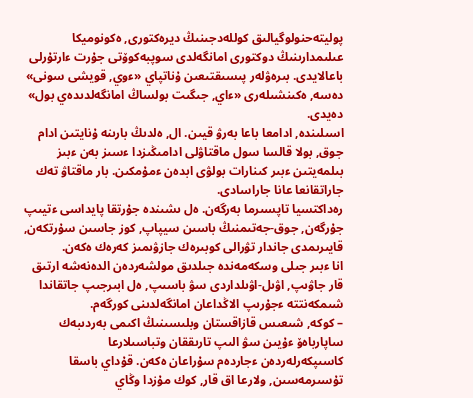پوليتەحنولوگيالىق كوللەدجىنىڭ ديرەكتورى, ەكونوميكا عىلىمدارىنىڭ دوكتورى امانگەلدى سوپبەكوۆتى جۇرت ءارتۇرلى باعالايدى. بىرەۋلەر پىسىقتىعىن ۇناتپاي «ءوي, قويشى سونى» دەسە, ەكىنشىلەرى «ءاي, جىگىت بولساڭ امانگەلدىدەي بول» دەيدى.
اسىلىندە, ادامعا باعا بەرۋ قيىن. ال, ەلدىڭ بارىنە ۇنايتىن ادام جوق, بولا قالسا سول ماقتاۋلى ادامىڭىزدا ءسىز بەن ءبىز بىلمەيتىن ءبىر كىنارات بولۋى ابدەن ءمۇمكىن. بار ماقتاۋ تەك جاراتقانعا عانا جاراسادى.
رەداكتسيا تاپسىرما بەرگەن. ەل ىشىندە جۇرتقا پايداسى ءتيىپ جۇرگەن, جوق-جەتىمنىڭ باسىن سيپاپ, كوز جاسىن سۇرتكەن, قايىرىمدى جاندار تۋرالى كوبىرەك جازۋىمىز كەرەك ەكەن.
انا ءبىر جىلى وسكەمەندە جىلدىق مولشەردەن الدەنەشە ارتىق قار جاۋىپ, اۋىل-اۋىلداردى سۋ باسىپ, ەل ابىرجىپ جاتقاندا شىمكەنتتە ءجۇرىپ الاڭداعان امانگەلدىنى كورگەم.
– كوكە, شىعىس قازاقستان وبلىسىنىڭ اكىمى بەردىبەك ساپارباەۆ ءۇيىن سۋ الىپ تارىققان وتباسىلارعا كاسىپكەرلەردەن ءجاردەم سۇراعان ەكەن. قۇداي باسقا تۇسىرمەسىن, ولارعا اق قار, كوك مۇزدا وڭاي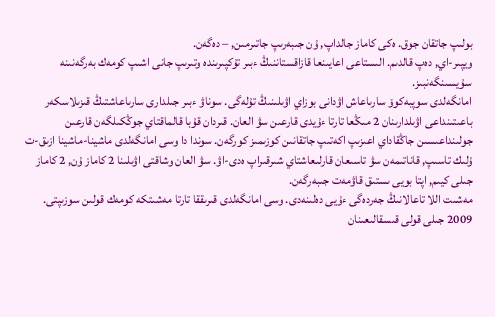بولىپ جاتقان جوق. ەكى كاماز جالداپ, ۇن جىبەرىپ جاتىرمىن, – دەگەن.
ويپىر-اي, دەپ قالدىم. الىستاعى اعايىنعا قازاقستاننىڭ ءبىر تۇكپىرىندە وتىرىپ جانى اشىپ كومەك بەرگەنىنە سۇيسىنگەنبىز.
امانگەلدى سوپبەكوۆ سارىاعاش اۋدانى بوزاي اۋىلىنىڭ تۇلەگى. سوناۋ ءبىر جىلدارى سارىاعاشتىڭ قىزىلاسكەر باعىتىنداعى اۋىلدارىنان 2 مىڭعا تارتا ءۇيدى قارعىن سۋ العان. قىردان قۇبا قالماقتاي جوڭكىلگەن قارعىن جولىنداعىسىن جاڭقاداي اعىزىپ اكەتىپ جاتقانىن كوزىمىز كورگەن. سوندا دا وسى امانگەلدى ماشينا-ماشينا ازىق-ت ۇلىك تاسىپ, قاناتىمەن سۋ تاسىعان قارلىعاشتاي شىرقىراپ ەدى-اۋ. سۋ العان وشاقتى اۋىلىنا 2 كاماز ۇن, 2 كاماز جىلى كيىم, اپتا بويى ىستىق قاۋمەت جىبەرگەن.
مەشىت اللا تاعالانىڭ جەردەگى ءۇيى دەلىنەدى. وسى امانگەلدى قىرىققا تارتا مەشىتكە كومەك قولىن سوزىپتى.
2009 جىلى قولى قىسقالىعىنان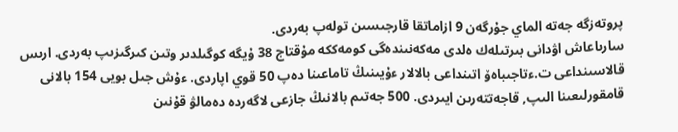پروتەزگە جەتە الماي جۇرگەن 9 ازاماتقا قارجىسىن تولەپ بەردى.
سارىاعاش اۋدانى بىرتىلەك ەلدى مەكەنىندەگى كومەككە مۇقتاج 38 ۇيگە كوگىلدىر وتىن كىرگىزىپ بەردى. ارىس قالاسىنداعى ت.ءتاجىباەۆ اتىنداعى بالالار ءۇيىنىڭ تاماعىنا دەپ 50 قوي اپاردى. ءۇش جىل بويى 154 بالانى قامقورلىعىنا الىپ, قاجەتتەرىن ايىردى. 500 جەتىم بالانىڭ جازعى لاگەردە دەمالۋ قۇنىن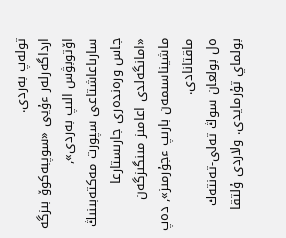تولەپ بەردى.
ارداگەرلەر ءۇيى «سوپبەكوۆ بىزگە اۆتوبۋس الىپ بەردى», سارىاعاشتاعى سپورت مەكتەبىنىڭ جاس ورەندەرى جارىستارعا «امانگەلدى اعامىز مىنگىزگەن ماشيناسىمەن بارىپ ءجۇرمىز», دەپ ماقتانادى.
ەل بولعان سوڭ تەلى-تەنتەك بولماي تۇرمايدى. ولاردى ۇلتقا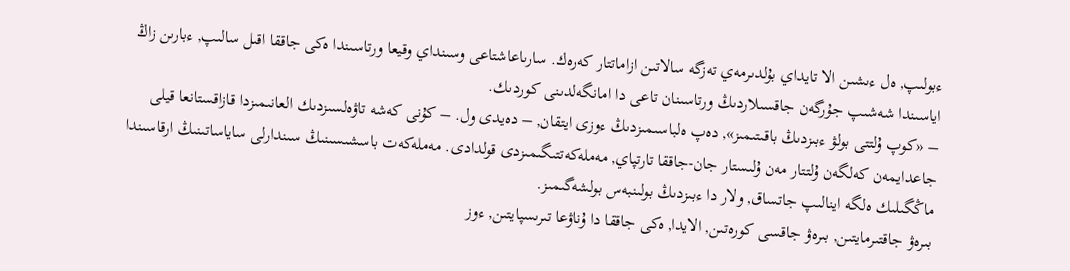ءبولىپ, ەل ءىشىن الا تايداي بۇلدىرمەي تەزگە سالاتىن ازاماتتار كەرەك. سارىاعاشتاعى وسىنداي وقيعا ورتاسىندا ەكى جاققا اقىل سالىپ, ءبارىن زاڭ اياسىندا شەشىپ جۇرگەن جاقسىلاردىڭ ورتاسىنان تاعى دا امانگەلدىنى كوردىك.
– «كوپ ۇلتتى بولۋ ءبىزدىڭ باقىتىمىز», دەپ ەلباسىمىزدىڭ ءوزى ايتقان, – دەيدى ول. – كۇنى كەشە تاۋەلسىزدىك العانىمىزدا قازاقستانعا قيلى جاعدايمەن كەلگەن ۇلتتار مەن ۇلىستار جان-جاققا تارتپاي, مەملەكەتتىگىمىزدى قولدادى. مەملەكەت باسشىسىنىڭ سىندارلى ساياساتىنىڭ ارقاسىندا ماڭگىلىك ەلگە اينالىپ جاتساق, ولار دا ءبىزدىڭ بولىنبەس بولشەگىمىز.
بىرەۋ جاقتىرمايتىن, بىرەۋ جاقسى كورەتىن, الايدا, ەكى جاققا دا ۇناۋعا تىرىسپايتىن, ءوز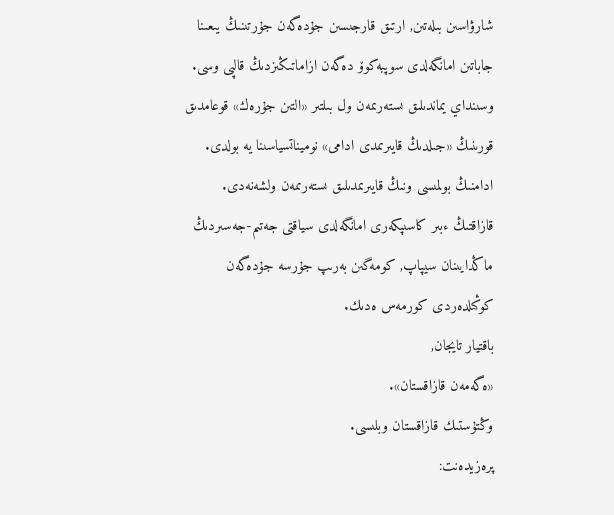شارۋاسىن بىلەتىن, ارتىق قارجىسىن جۇدەگەن جۇرتىنىڭ يىعىنا جاباتىن امانگەلدى سوپبەكوۆ دەگەن ازاماتىڭىزدىڭ قالپى وسى.
وسىنداي يماندىلىق ىستەرىمەن ول بىلتىر «التىن جۇرەك» قوعامدىق قورىنىڭ «جىلدىڭ قايىرىمدى ادامى» نوميناتسياسىنا يە بولدى.
ادامنىڭ بولمىسى ونىڭ قايىرىمدىلىق ىستەرىمەن ولشەنەدى. قازاقتىڭ ءبىر كاسىپكەرى امانگەلدى سياقتى جەتىم-جەسىردىڭ ماڭدايىنان سيپاپ, كومەگىن بەرىپ جۇرسە جۇدەگەن كوڭىلدەردى كورمەس ەدىك.
باقتيار تايجان,
«ەگەمەن قازاقستان».
وڭتۇستىك قازاقستان وبلىسى.
پرەزيدەنت: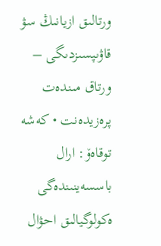ورتالىق ازيانىڭ سۋ قاۋىپسىزدىگى – ورتاق مىندەت
پرەزيدەنت • كەشە
توقاەۆ: ارال باسسەينىندەگى ەكولوگيالىق احۋال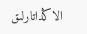الاڭداتارلىق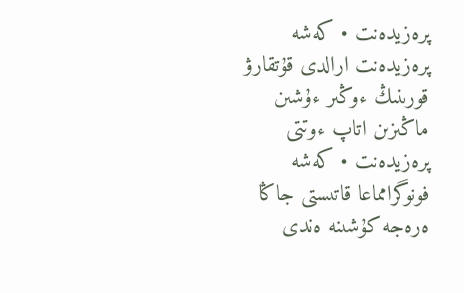پرەزيدەنت • كەشە
پرەزيدەنت ارالدى قۇتقارۋ قورىنىڭ ءوڭىر ءۇشىن ماڭىزىن اتاپ ءوتتى
پرەزيدەنت • كەشە
فونوگرامماعا قاتىستى جاڭا ەرەجە كۇشىنە ەندى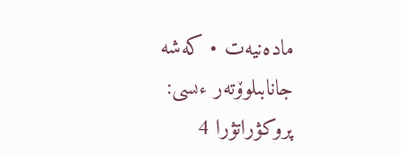مادەنيەت • كەشە
جانابىلوۆتەر ءىسى: پروكۋراتۋرا 4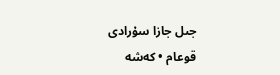جىل جازا سۇرادى
قوعام • كەشە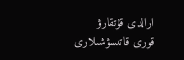ارالدى قۇتقارۋ قورى قاتىسۋشىلارى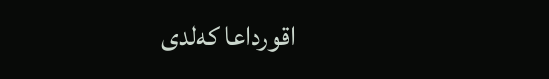اقورداعا كەلدى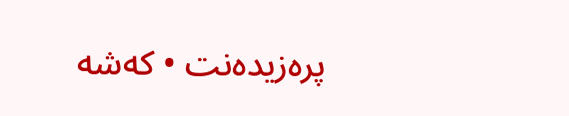پرەزيدەنت • كەشە